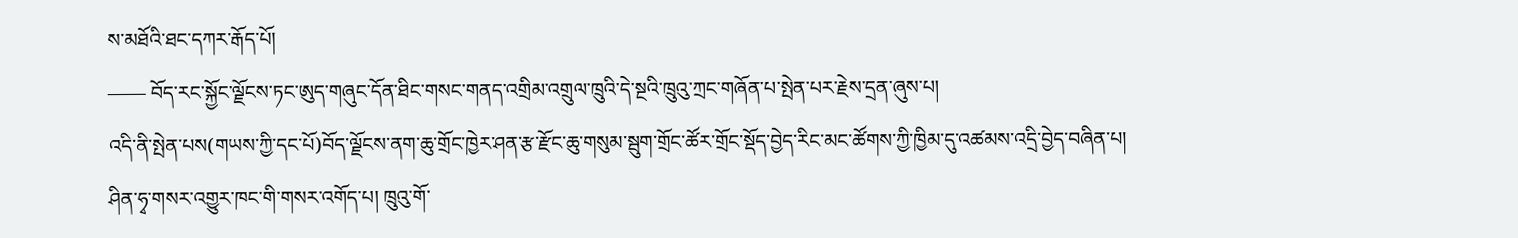ས་མཐོའི་ཐང་དཀར་རྒོད་པོ།
—— བོད་རང་སྐྱོང་ལྗོངས་ཏང་ཨུད་གཞུང་དོན་ཐིང་གསང་གནད་འགྲིམ་འགྲུལ་ཁྲུའི་དེ་སྔའི་ཁྲུའུ་ཀྲང་གཞོན་པ་སྤེན་པར་རྗེས་དྲན་ཞུས་པ།
འདི་ནི་སྤེན་པས(གཡས་ཀྱི་དང་པོ)བོད་ལྗོངས་ནག་ཆུ་གྲོང་ཁྱེར་ཤན་རྩ་རྫོང་ཆུ་གསུམ་སྦུག་གྲོང་ཚོར་གྲོང་སྡོད་བྱེད་རིང་མང་ཚོགས་ཀྱི་ཁྱིམ་དུ་འཚམས་འདྲི་བྱེད་བཞིན་པ།
ཤིན་ཧྭ་གསར་འགྱུར་ཁང་གི་གསར་འགོད་པ། ཁྲུའུ་གོ་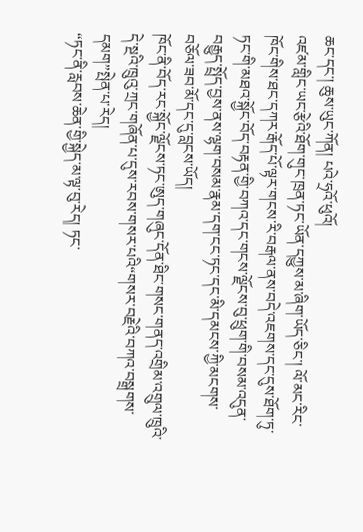ཆང་དང་། ཆུས་ཡུང་ཀོན། པའེ་ཧྲའོ་ཕུའོ།
འཛམ་གླིང་ཡང་རྩེའི་ཐོག་གུང་ཁྲན་ཏང་ཡོན་དཀྱུས་མ་ཞིག་ཡོད་ཅིང་། ལོ་མང་རིང་ཁོང་གིས་ཐང་དཀར་རྒོད་པོ་ལྟར་གངས་རི་བརྒལ་ནས་བདེ་འཇགས་དང་དུས་ཐོག་ཏུ་ཏང་གི་མཐའ་སྐྱོང་བོད་བརྟན་གྱི་བཀའ་དང་གངས་ལྗོངས་བུ་ཕྲུག་གི་བསམ་འདུན་བརྒྱུད་སྤྲོད་བྱས་ནས་ལྷག་བསམ་རྣམ་དག་ངང་ཏང་དང་མི་དམངས་ཀྱི་མངགས་བཅོལ་ཟབ་མོ་དང་དུ་བླངས་ཡོད།
ཁོང་ནི་བོད་རང་སྐྱོང་ལྗོངས་ཏང་ཨུད་གཞུང་དོན་ཐིང་གསང་གནད་འགྲིམ་འགྲུལ་ཁྲུའི་དེ་སྔའི་ཁྲུའུ་ཀྲང་གཞོན་པ་དུས་རབས་གསར་པའི“གསར་བརྗེའི་བཀའ་བསྒྲགས་དམག”སྤེན་པ་རེད།
“ཏང་ནི་རླབས་ཆེན་གྱི་སྐྱེད་མ་ལྟ་བུ་རེད། ཏང་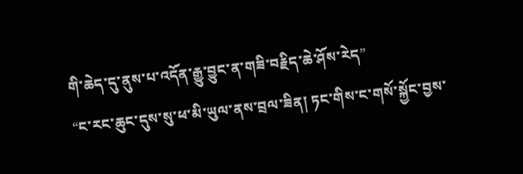གི་ཆེད་དུ་ནུས་པ་འདོན་རྒྱུ་བྱུང་ན་གཟི་བརྗིད་ཆེ་ཤོས་རེད”
“ང་རང་ཆུང་དུས་སུ་ཕ་མི་ཡུལ་ནས་བྲལ་ཟིན། ཏང་གིས་ང་གསོ་སྐྱོང་བྱས་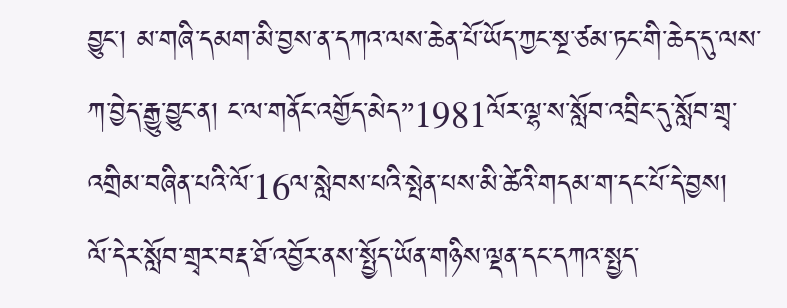བྱུང་། མ་གཞི་དམག་མི་བྱས་ན་དཀའ་ལས་ཆེན་པོ་ཡོད་ཀྱང་སྔ་ཙམ་ཏང་གི་ཆེད་དུ་ལས་ཀ་བྱེད་རྒྱུ་བྱུང་ན། ང་ལ་གནོང་འགྱོད་མེད”1981ལོར་ལྷ་ས་སློབ་འབྲིང་དུ་སློབ་གྲྭ་འགྲིམ་བཞིན་པའི་ལོ་16ལ་སླེབས་པའི་སྤེན་པས་མི་ཚེའི་གདམ་ག་དང་པོ་དེ་བྱས།
ལོ་དེར་སློབ་གྲྭར་བརྡ་ཐོ་འབྱོར་ནས་སྤྱོད་ཡོན་གཉིས་ལྡན་དང་དཀའ་སྤྱད་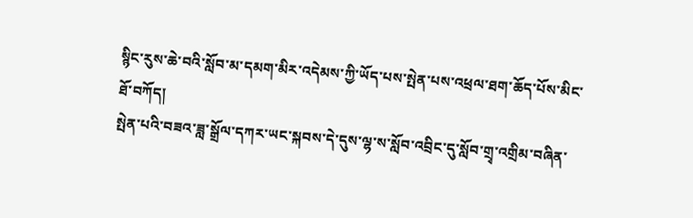སྙིང་རུས་ཆེ་བའི་སློབ་མ་དམག་མིར་འདེམས་ཀྱི་ཡོད་པས་སྤེན་པས་འཕྲལ་ཐག་ཆོད་པོས་མིང་ཐོ་བཀོད།
སྤེན་པའི་བཟའ་ཟླ་སྒྲོལ་དཀར་ཡང་སྐབས་དེ་དུས་ལྷ་ས་སློབ་འབྲིང་དུ་སློབ་གྲྭ་འགྲིམ་བཞིན་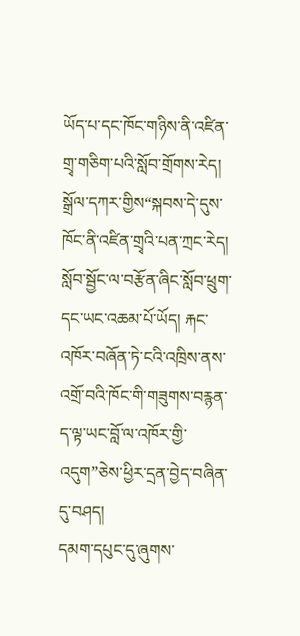ཡོད་པ་དང་ཁོང་གཉིས་ནི་འཛིན་གྲྭ་གཅིག་པའི་སློབ་གྲོགས་རེད། སྒྲོལ་དཀར་གྱིས“སྐབས་དེ་དུས་ཁོང་ནི་འཛིན་གྲྭའི་པན་ཀྲང་རེད། སློབ་སྦྱོང་ལ་བརྩོན་ཞིང་སློབ་ཕྲུག་དང་ཡང་འཆམ་པོ་ཡོད། རྐང་འཁོར་བཞོན་ཏེ་ངའི་འཁྲིས་ནས་འགྲོ་བའི་ཁོང་གི་གཟུགས་བརྙན་ད་ལྟ་ཡང་བློ་ལ་འཁོར་གྱི་འདུག”ཅེས་ཕྱིར་དྲན་བྱེད་བཞིན་དུ་བཤད།
དམག་དཔུང་དུ་ཞུགས་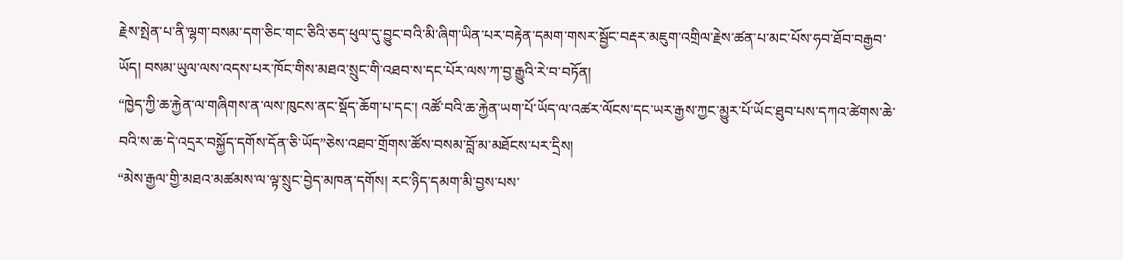རྗེས་སྤེན་པ་ནི་ལྷག་བསམ་དག་ཅིང་གང་ཅིའི་ཅད་ཕུལ་དུ་བྱུང་བའི་མི་ཞིག་ཡིན་པར་བརྟེན་དམག་གསར་སྦྱོང་བརྡར་མཇུག་འགྲིལ་རྗེས་ཚན་པ་མང་པོས་ཧབ་ཐོབ་བརྒྱབ་ཡོད། བསམ་ཡུལ་ལས་འདས་པར་ཁོང་གིས་མཐའ་སྲུང་གི་འཐབ་ས་དང་པོར་ལས་ཀ་བྱ་རྒྱུའི་རེ་བ་བཏོན།
“ཁྱེད་ཀྱི་ཆ་རྐྱེན་ལ་གཞིགས་ན་ལས་ཁུངས་ནང་སྡོད་ཆོག་པ་དང་། འཚོ་བའི་ཆ་རྐྱེན་ཡག་པོ་ཡོད་ལ་འཚར་ལོངས་དང་ཡར་རྒྱས་ཀྱང་མྱུར་པོ་ཡོང་ཐུབ་པས་དཀའ་ཚེགས་ཆེ་བའི་ས་ཆ་དེ་འདྲར་བསྐྱོད་དགོས་དོན་ཅི་ཡོད”ཅེས་འཐབ་གྲོགས་ཚོས་བསམ་བློ་མ་མཐོངས་པར་དྲིས།
“མེས་རྒྱལ་གྱི་མཐའ་མཚམས་ལ་ལྟ་སྲུང་བྱེད་མཁན་དགོས། རང་ཉིད་དམག་མི་བྱས་པས་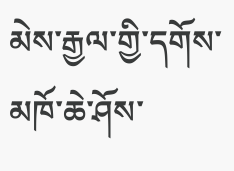མེས་རྒྱལ་གྱི་དགོས་མཁོ་ཆེ་ཤོས་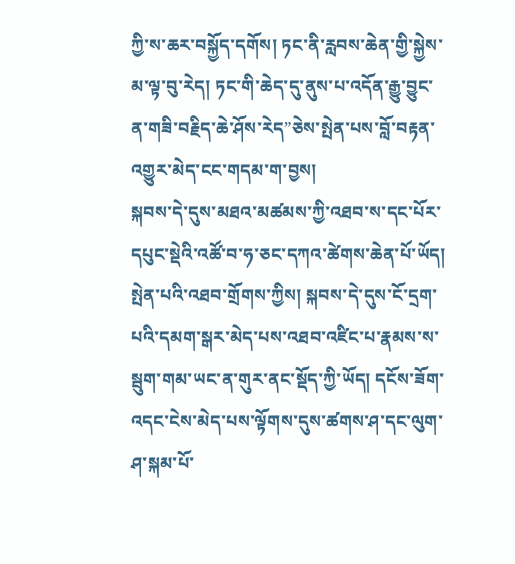ཀྱི་ས་ཆར་བསྐྱོད་དགོས། ཏང་ནི་རླབས་ཆེན་གྱི་སྐྱེས་མ་ལྟ་བུ་རེད། ཏང་གི་ཆེད་དུ་ནུས་པ་འདོན་རྒྱུ་བྱུང་ན་གཟི་བརྗིད་ཆེ་ཤོས་རེད”ཅེས་སྤེན་པས་བློ་བརྟན་འགྱུར་མེད་ངང་གདམ་ག་བྱས།
སྐབས་དེ་དུས་མཐའ་མཚམས་ཀྱི་འཐབ་ས་དང་པོར་དཔུང་སྡེའི་འཚོ་བ་ཧ་ཅང་དཀའ་ཚེགས་ཆེན་པོ་ཡོད། སྤེན་པའི་འཐབ་གྲོགས་ཀྱིས། སྐབས་དེ་དུས་ངོ་དྲག་པའི་དམག་སྒར་མེད་པས་འཐབ་འཛིང་པ་རྣམས་ས་སྦུག་གམ་ཡང་ན་གུར་ནང་སྡོད་ཀྱི་ཡོད། དངོས་ཟོག་འདང་ངེས་མེད་པས་ལྟོགས་དུས་ཚགས་ཤ་དང་ལུག་ཤ་སྐམ་པོ་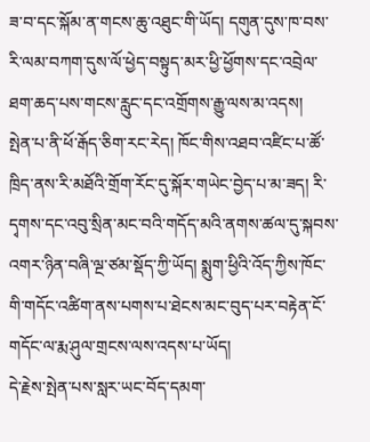ཟ་བ་དང་སྐོམ་ན་གངས་ཆུ་འཐུང་གི་ཡོད། དགུན་དུས་ཁ་བས་རི་ལམ་བཀག་དུས་ལོ་ཕྱེད་བསྟུད་མར་ཕྱི་ཕྱོགས་དང་འབྲེལ་ཐག་ཆད་པས་གངས་རླུང་དང་འགྲོགས་རྒྱུ་ལས་མ་འདས།
སྤེན་པ་ནི་ཕོ་རྒོད་ཅིག་རང་རེད། ཁོང་གིས་འཐབ་འཛིང་པ་ཚོ་ཁྲིད་ནས་རི་མཐོའི་གྲོག་རོང་དུ་སྐོར་གཡེང་བྱེད་པ་མ་ཟད། རི་དྭགས་དང་འབུ་སྲིན་མང་བའི་གདོད་མའི་ནགས་ཚལ་དུ་སྐབས་འགར་ཉིན་བཞི་ལྔ་ཙམ་སྡོད་ཀྱི་ཡོད། སྨུག་ཕྱིའི་འོད་ཀྱིས་ཁོང་གི་གདོང་འཚིག་ནས་པགས་པ་ཐེངས་མང་བུད་པར་བརྟེན་ངོ་གདོང་ལ་རྨ་ཤུལ་གྲངས་ལས་འདས་པ་ཡོད།
དེ་རྗེས་སྤེན་པས་སླར་ཡང་བོད་དམག་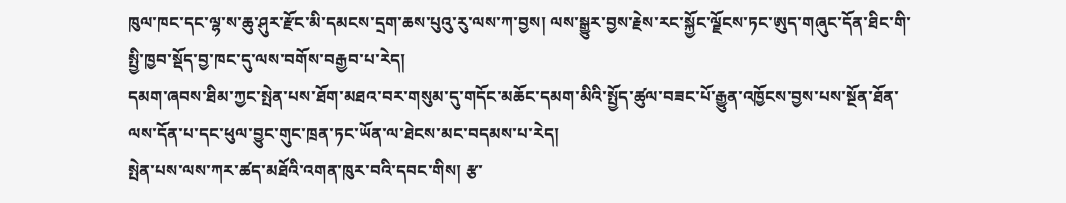ཁུལ་ཁང་དང་ལྷ་ས་ཆུ་ཤུར་རྫོང་མི་དམངས་དྲག་ཆས་པུའུ་རུ་ལས་ཀ་བྱས། ལས་སྒྱུར་བྱས་རྗེས་རང་སྐྱོང་ལྗོངས་ཏང་ཨུད་གཞུང་དོན་ཐིང་གི་སྤྱི་ཁྱབ་སྡོད་བྱ་ཁང་དུ་ལས་བགོས་བརྒྱབ་པ་རེད།
དམག་ཞབས་ཐིམ་ཀྱང་སྤེན་པས་ཐོག་མཐའ་བར་གསུམ་དུ་གདོང་མཆོང་དམག་མིའི་སྤྱོད་ཚུལ་བཟང་པོ་རྒྱུན་འཁྱོངས་བྱས་པས་སྔོན་ཐོན་ལས་དོན་པ་དང་ཕུལ་བྱུང་གུང་ཁྲན་ཏང་ཡོན་ལ་ཐེངས་མང་བདམས་པ་རེད།
སྤེན་པས་ལས་ཀར་ཚད་མཐོའི་འགན་ཁུར་བའི་དབང་གིས། རྩ་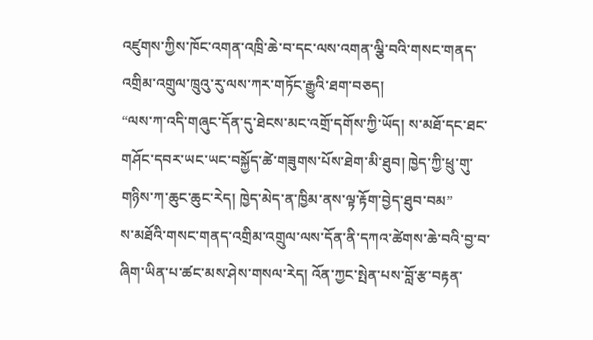འཛུགས་ཀྱིས་ཁོང་འགན་འཁྲི་ཆེ་བ་དང་ལས་འགན་ལྕི་བའི་གསང་གནད་འགྲིམ་འགྲུལ་ཁྲུའུ་རུ་ལས་ཀར་གཏོང་རྒྱུའི་ཐག་བཅད།
“ལས་ཀ་འདི་གཞུང་དོན་དུ་ཐེངས་མང་འགྲོ་དགོས་ཀྱི་ཡོད། ས་མཐོ་དང་ཐང་གཤོང་དབར་ཡང་ཡང་བསྐྱོད་ཚེ་གཟུགས་པོས་ཐེག་མི་ཐུབ། ཁྱེད་ཀྱི་ཕྲུ་གུ་གཉིས་ཀ་ཆུང་ཆུང་རེད། ཁྱེད་མེད་ན་ཁྱིམ་ནས་ལྟ་རྟོག་བྱེད་ཐུབ་བམ”
ས་མཐོའི་གསང་གནད་འགྲིམ་འགྲུལ་ལས་དོན་ནི་དཀའ་ཚེགས་ཆེ་བའི་བྱ་བ་ཞིག་ཡིན་པ་ཚང་མས་ཤེས་གསལ་རེད། འོན་ཀྱང་སྤེན་པས་བློ་རྩ་བརྟན་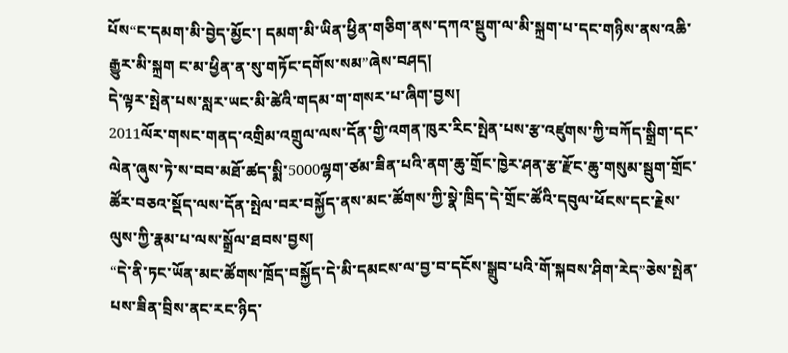པོས“ང་དམག་མི་བྱེད་མྱོང་། དམག་མི་ཡིན་ཕྱིན་གཅིག་ནས་དཀའ་སྡུག་ལ་མི་སྐྲག་པ་དང་གཉིས་ནས་འཆི་རྒྱུར་མི་སྐྲག ང་མ་ཕྱིན་ན་སུ་གཏོང་དགོས་སམ”ཞེས་བཤད།
དེ་ལྟར་སྤེན་པས་སླར་ཡང་མི་ཚེའི་གདམ་ག་གསར་པ་ཞིག་བྱས།
2011ལོར་གསང་གནད་འགྲིམ་འགྲུལ་ལས་དོན་གྱི་འགན་ཁུར་རིང་སྤེན་པས་རྩ་འཛུགས་ཀྱི་བཀོད་སྒྲིག་དང་ལེན་ཞུས་ཏེ་ས་བབ་མཐོ་ཚད་སྨི་5000ལྷག་ཙམ་ཟིན་པའི་ནག་ཆུ་གྲོང་ཁྱེར་ཤན་རྩ་རྫོང་ཆུ་གསུམ་སྦུག་གྲོང་ཚོར་བཅའ་སྡོད་ལས་དོན་སྤེལ་བར་བསྐྱོད་ནས་མང་ཚོགས་ཀྱི་སྣེ་ཁྲིད་དེ་གྲོང་ཚོའི་དབུལ་ཕོངས་དང་རྗེས་ལུས་ཀྱི་རྣམ་པ་ལས་སྒྲོལ་ཐབས་བྱས།
“དེ་ནི་ཏང་ཡོན་མང་ཚོགས་ཁྲོད་བསྐྱོད་དེ་མི་དམངས་ལ་བྱ་བ་དངོས་སྒྲུབ་པའི་གོ་སྐབས་ཤིག་རེད”ཅེས་སྤེན་པས་ཟིན་བྲིས་ནང་རང་ཉིད་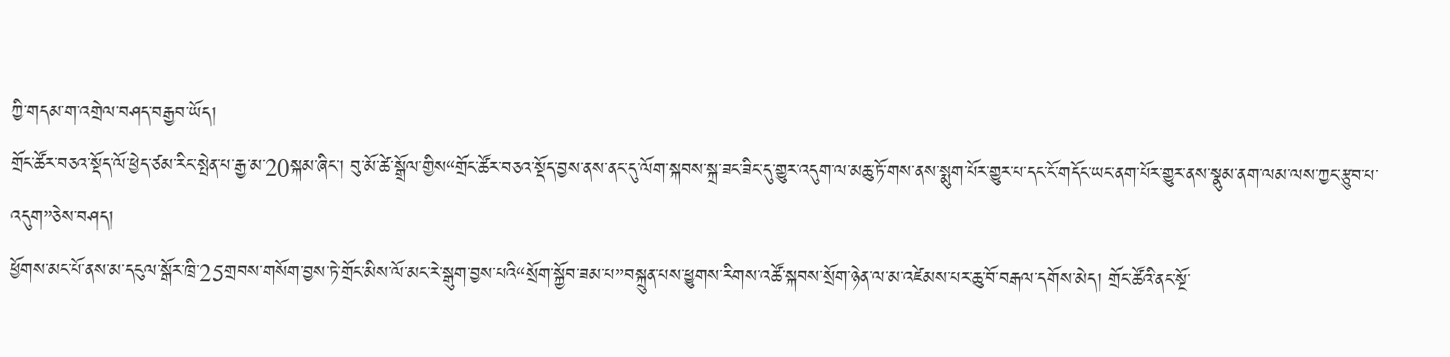ཀྱི་གདམ་ག་འགྲེལ་བཤད་བརྒྱབ་ཡོད།
གྲོང་ཚོར་བཅའ་སྡོད་ལོ་ཕྱེད་ཙམ་རིང་སྤེན་པ་རྒྱ་མ་20སྐམ་ཞིང་། བུ་མོ་ཚེ་སྒྲོལ་གྱིས“གྲོང་ཚོར་བཅའ་སྡོད་བྱས་ནས་ནང་དུ་ལོག་སྐབས་སྐྲ་ཟང་ཟིང་དུ་གྱུར་འདུག་ལ་མཆུ་ཏོ་གས་ནས་སྨུག་པོར་གྱུར་པ་དང་ངོ་གདོང་ཡང་ནག་པོར་གྱུར་ནས་སྣུམ་ནག་ལམ་ལས་ཀྱང་རྩུབ་པ་འདུག”ཅེས་བཤད།
ཕྱོགས་མང་པོ་ནས་མ་དངུལ་སྒོར་ཁྲི་25གྲབས་གསོག་བྱས་ཏེ་གྲོང་མིས་ལོ་མང་རེ་སྒུག་བྱས་པའི“སྲོག་སྐྱོབ་ཟམ་པ”བསྐྲུན་པས་ཕྱུགས་རིགས་འཚོ་སྐབས་སྲོག་ཉེན་ལ་མ་འཛེམས་པར་ཆུ་བོ་བརྒལ་དགོས་མེད། གྲོང་ཚོའི་ནང་སྔོ་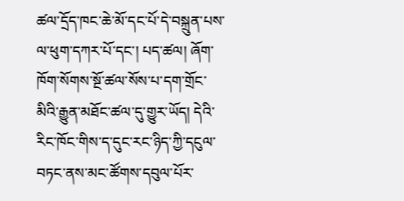ཚལ་དྲོད་ཁང་ཆེ་མོ་དང་པོ་དེ་བསྐྲུན་པས་ལ་ཕུག་དཀར་པོ་དང་། པད་ཚལ། ཞོག་ཁོག་སོགས་སྔོ་ཚལ་སོས་པ་དག་གྲོང་མིའི་རྒྱུན་མཐོང་ཚལ་དུ་གྱུར་ཡོད། དེའི་རིང་ཁོང་གིས་ད་དུང་རང་ཉིད་ཀྱི་དངུལ་བཏང་ནས་མང་ཚོགས་དབུལ་པོར་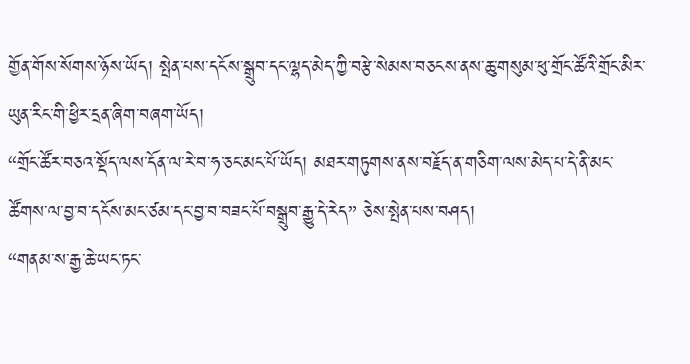གྱོན་གོས་སོགས་ཉོས་ཡོད། སྤེན་པས་དངོས་སྒྲུབ་དང་ལྷད་མེད་ཀྱི་བརྩེ་སེམས་བཅངས་ནས་ཆུ་གསུམ་ཕུ་གྲོང་ཚོའི་གྲོང་མིར་ཡུན་རིང་གི་ཕྱིར་དྲན་ཞིག་བཞག་ཡོད།
“གྲོང་ཚོར་བཅའ་སྡོད་ལས་དོན་ལ་རེ་བ་ཧ་ཅང་མང་པོ་ཡོད། མཐར་གཏུགས་ནས་བརྗོད་ན་གཅིག་ལས་མེད་པ་དེ་ནི་མང་ཚོགས་ལ་བྱ་བ་དངོས་མང་ཙམ་དང་བྱ་བ་བཟང་པོ་བསྒྲུབ་རྒྱུ་དེ་རེད” ཅེས་སྤེན་པས་བཤད།
“གནམ་ས་རྒྱ་ཆེ་ཡང་ཏང་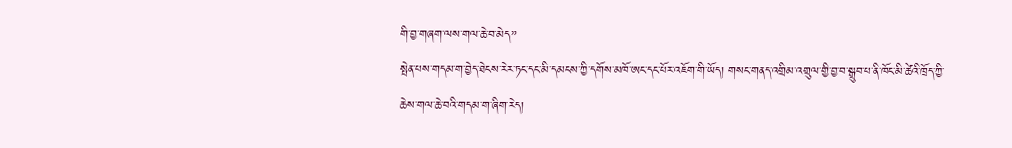གི་བྱ་གཞག་ལས་གལ་ཆེ་བ་མེད”
སྤེན་པས་གདམ་ག་བྱེད་ཐེངས་རེར་ཏང་དང་མི་དམངས་ཀྱི་དགོས་མཁོ་ཨང་དང་པོར་འཇོག་གི་ཡོད། གསང་གནད་འགྲིམ་འགྲུལ་གྱི་བྱ་བ་སྒྲུབ་པ་ནི་ཁོང་མི་ཚེའི་ཁྲོད་ཀྱི་ཆེས་གལ་ཆེ་བའི་གདམ་ག་ཞིག་རེད།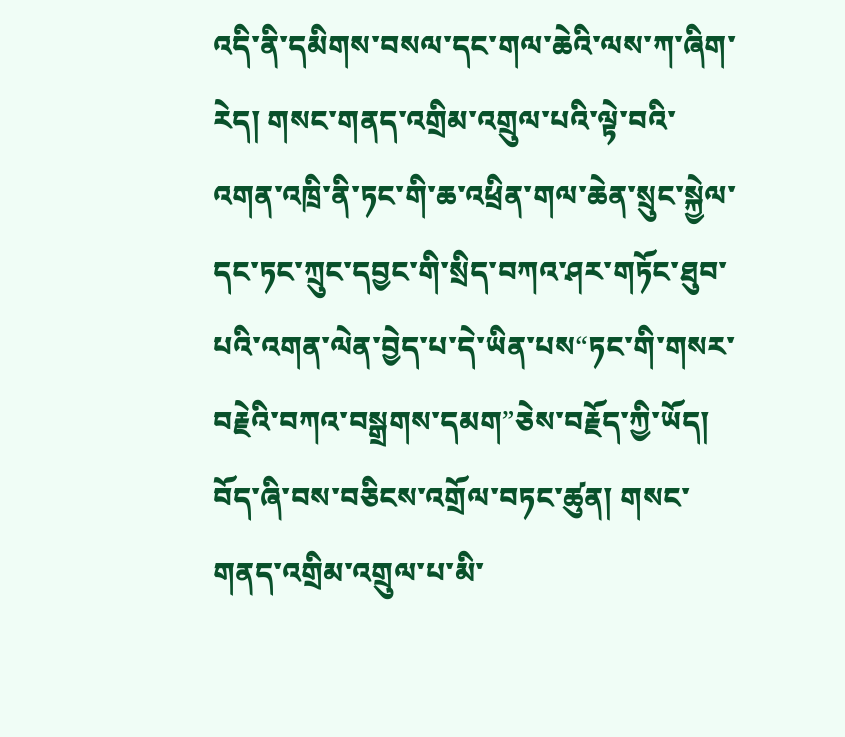འདི་ནི་དམིགས་བསལ་དང་གལ་ཆེའི་ལས་ཀ་ཞིག་རེད། གསང་གནད་འགྲིམ་འགྲུལ་པའི་ལྟེ་བའི་འགན་འཁྲི་ནི་ཏང་གི་ཆ་འཕྲིན་གལ་ཆེན་སྲུང་སྐྱེལ་དང་ཏང་ཀྲུང་དབྱང་གི་སྲིད་བཀའ་ཤར་གཏོང་ཐུབ་པའི་འགན་ལེན་བྱེད་པ་དེ་ཡིན་པས“ཏང་གི་གསར་བརྗེའི་བཀའ་བསྒྲགས་དམག”ཅེས་བརྗོད་ཀྱི་ཡོད།
བོད་ཞི་བས་བཅིངས་འགྲོལ་བཏང་ཚུན། གསང་གནད་འགྲིམ་འགྲུལ་པ་མི་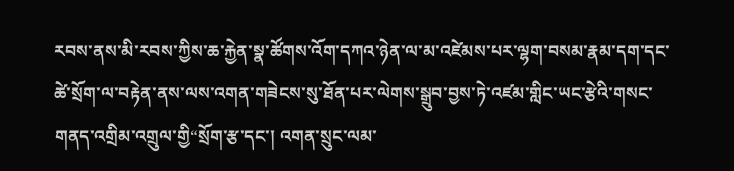རབས་ནས་མི་རབས་ཀྱིས་ཆ་རྐྱེན་སྣ་ཚོགས་འོག་དཀའ་ཉེན་ལ་མ་འཛེམས་པར་ལྷག་བསམ་རྣམ་དག་དང་ཚེ་སྲོག་ལ་བརྟེན་ནས་ལས་འགན་གཟེངས་སུ་ཐོན་པར་ལེགས་སྒྲུབ་བྱས་ཏེ་འཛམ་གླིང་ཡང་རྩེའི་གསང་གནད་འགྲིམ་འགྲུལ་གྱི“སྲོག་རྩ་དང་། འགན་སྲུང་ལམ་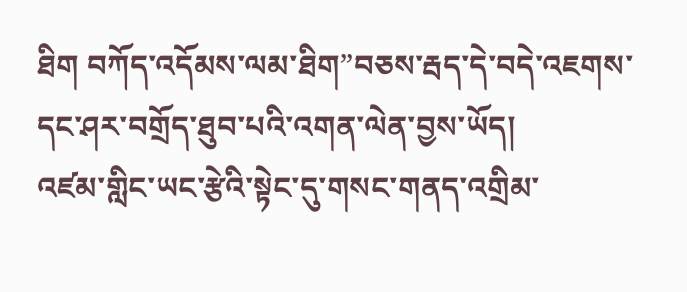ཐིག བཀོད་འདོམས་ལམ་ཐིག”བཅས་རྦད་དེ་བདེ་འཇགས་དང་ཤར་བགྲོད་ཐུབ་པའི་འགན་ལེན་བྱས་ཡོད།
འཛམ་གླིང་ཡང་རྩེའི་སྟེང་དུ་གསང་གནད་འགྲིམ་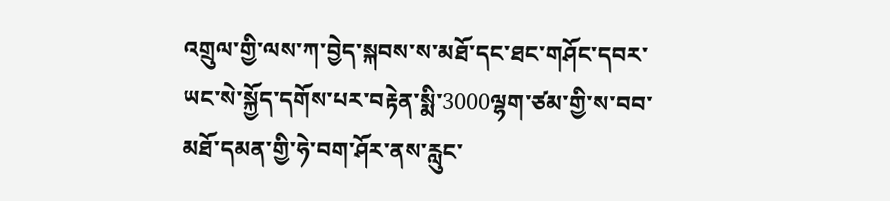འགྲུལ་གྱི་ལས་ཀ་བྱེད་སྐབས་ས་མཐོ་དང་ཐང་གཤོང་དབར་ཡང་སེ་སྐྱོད་དགོས་པར་བརྟེན་སྨི་3000ལྷག་ཙམ་གྱི་ས་བབ་མཐོ་དམན་གྱི་ཧེ་བག་ཤོར་ནས་རླུང་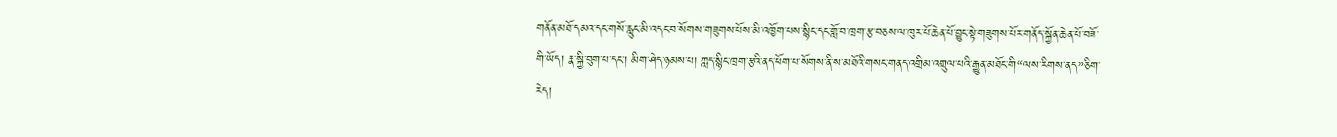གནོན་མཐོ་དམའ་དང་གསོ་རླུང་མི་འདང་བ་སོགས་གཟུགས་པོས་མི་འཁྱོག་པས་སྙིང་དང་གློ་བ་ཁྲག་རྩ་བཅས་ལ་ཁུར་པོ་ཆེན་པོ་བྱུང་སྟེ་གཟུགས་པོར་གནོད་སྐྱོན་ཆེན་པོ་བཟོ་གི་ཡོད། རྣ་སྐྱི་བུག་པ་དང་། མིག་ཤེད་ཉམས་པ། ཀླད་སྙིང་ཁྲག་རྩའི་ནད་ཕོག་པ་སོགས་ནི་ས་མཐོའི་གསང་གནད་འགྲིམ་འགྲུལ་པའི་རྒྱུན་མཐོང་གི“ལས་རིགས་ནད”ཅིག་རེད།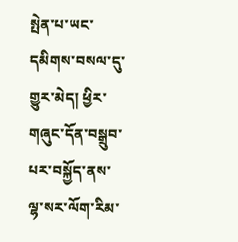སྤེན་པ་ཡང་དམིགས་བསལ་དུ་གྱུར་མེད། ཕྱིར་གཞུང་དོན་བསྒྲུབ་པར་བསྐྱོད་ནས་ལྷ་སར་ལོག་རིམ་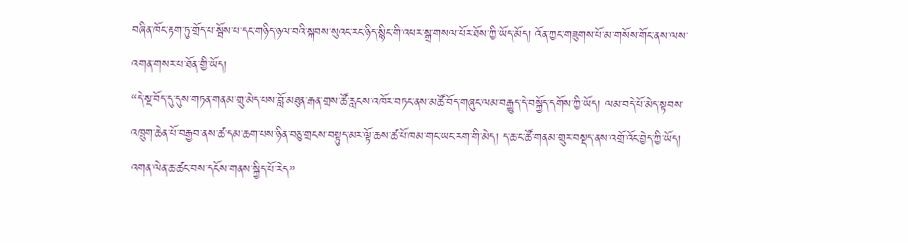བཞིན་ཁོང་རྟག་ཏུ་གྲོད་པ་སྦོས་པ་དང་གཉིད་ཉལ་བའི་སྐབས་སུའང་རང་ཉིད་སྙིང་གི་འཕར་སྒྲ་གསལ་པོར་ཐོས་ཀྱི་ཡོད་མོད། འོན་ཀྱང་གཟུགས་པོ་མ་གསོས་གོང་ནས་ལས་འགན་གསར་པ་ཐོན་གྱི་ཡོད།
“དེ་སྔ་བོད་དུ་དུས་གཏན་གནམ་གྲུ་མེད་པས་བློ་མཐུན་རྒན་གྲས་ཚོ་རླངས་འཁོར་བཏང་ནས་མཚོ་བོད་གཞུང་ལམ་བརྒྱུད་དེ་བསྐྱོད་དགོས་ཀྱི་ཡོད། ལམ་བདེ་པོ་མེད་སྟབས་འཁྲུག་ཆེན་པོ་བརྒྱབ་ནས་ཚ་དམ་ཆག་པས་ཉིན་བཅུ་གྲངས་བསྟུད་མར་ལྟོ་ཆས་ཚ་པོ་ཁམ་གང་ཡང་རག་གི་མེད། ད་ཆ་ང་ཚོ་གནམ་གྲུར་བསྡད་ནས་འགྲོ་འོང་བྱེད་ཀྱི་ཡོད། འགན་ལེན་ཆ་ཚང་བས་དངོས་གནས་སྐྱིད་པོ་རེད”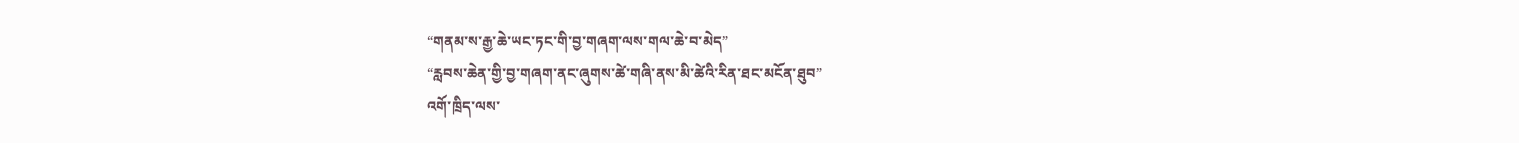“གནམ་ས་རྒྱ་ཆེ་ཡང་ཏང་གི་བྱ་གཞག་ལས་གལ་ཆེ་བ་མེད”
“རླབས་ཆེན་གྱི་བྱ་གཞག་ནང་ཞུགས་ཚེ་གཞི་ནས་མི་ཚེའི་རིན་ཐང་མངོན་ཐུབ”
འགོ་ཁྲིད་ལས་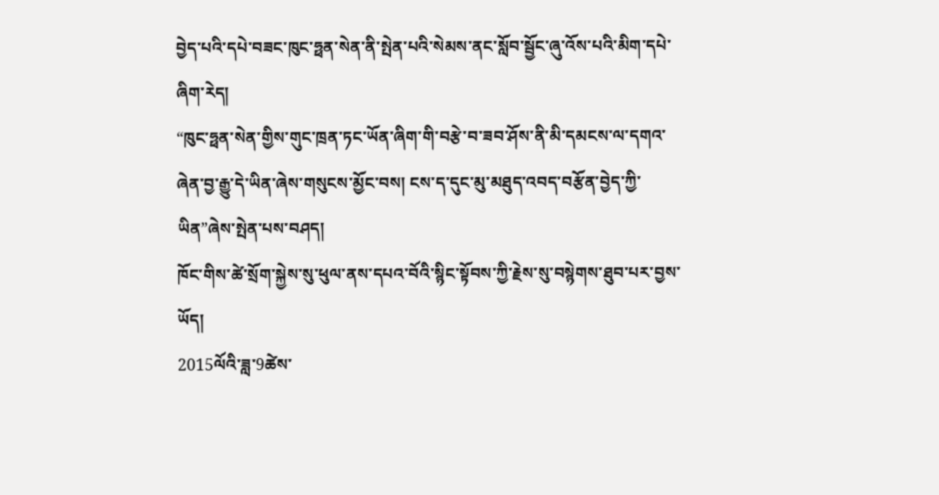བྱེད་པའི་དཔེ་བཟང་ཁུང་ཧྥན་སེན་ནི་སྤེན་པའི་སེམས་ནང་སློབ་སྦྱོང་ཞུ་འོས་པའི་མིག་དཔེ་ཞིག་རེད།
“ཁུང་ཧྥན་སེན་གྱིས་གུང་ཁྲན་ཏང་ཡོན་ཞིག་གི་བརྩེ་བ་ཟབ་ཤོས་ནི་མི་དམངས་ལ་དགའ་ཞེན་བྱ་རྒྱུ་དེ་ཡིན་ཞེས་གསུངས་མྱོང་བས། ངས་ད་དུང་མུ་མཐུད་འབད་བརྩོན་བྱེད་ཀྱི་ཡིན”ཞེས་སྤེན་པས་བཤད།
ཁོང་གིས་ཚེ་སྲོག་སྐྱེས་སུ་ཕུལ་ནས་དཔའ་བོའི་སྙིང་སྟོབས་ཀྱི་རྗེས་སུ་བསྙེགས་ཐུབ་པར་བྱས་ཡོད།
2015ལོའི་ཟླ་9ཚེས་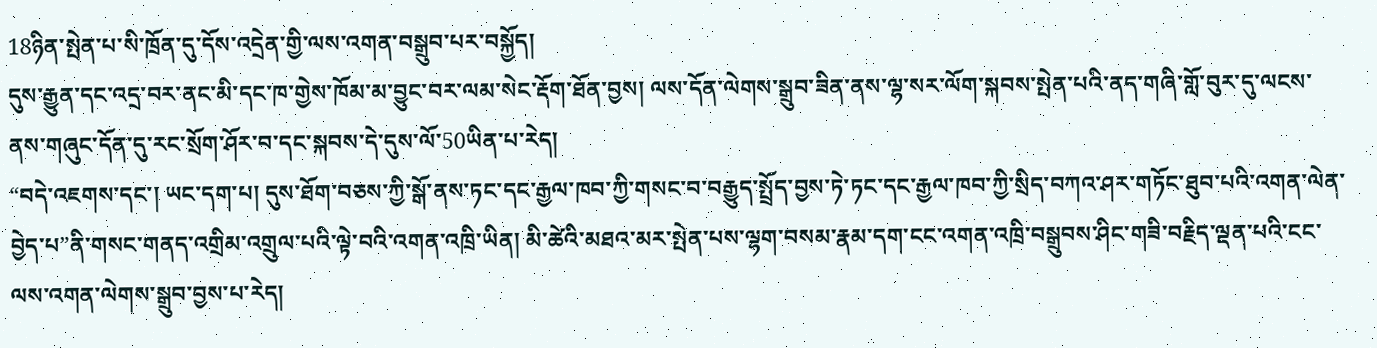18ཉིན་སྤེན་པ་སི་ཁྲོན་དུ་དོས་འདྲེན་གྱི་ལས་འགན་བསྒྲུབ་པར་བསྐྱོད།
དུས་རྒྱུན་དང་འདྲ་བར་ནང་མི་དང་ཁ་གྱེས་ཁོམ་མ་བྱུང་བར་ལམ་སེང་རྡོག་ཐོན་བྱས། ལས་དོན་ལེགས་སྒྲུབ་ཟིན་ནས་ལྷ་སར་ལོག་སྐབས་སྤེན་པའི་ནད་གཞི་གློ་བུར་དུ་ལངས་ནས་གཞུང་དོན་དུ་རང་སྲོག་ཤོར་བ་དང་སྐབས་དེ་དུས་ལོ་50ཡིན་པ་རེད།
“བདེ་འཇགས་དང་། ཡང་དག་པ། དུས་ཐོག་བཅས་ཀྱི་སྒོ་ནས་ཏང་དང་རྒྱལ་ཁབ་ཀྱི་གསང་བ་བརྒྱུད་སྤྲོད་བྱས་ཏེ་ཏང་དང་རྒྱལ་ཁབ་ཀྱི་སྲིད་བཀའ་ཤར་གཏོང་ཐུབ་པའི་འགན་ལེན་བྱེད་པ”ནི་གསང་གནད་འགྲིམ་འགྲུལ་པའི་ལྟེ་བའི་འགན་འཁྲི་ཡིན། མི་ཚེའི་མཐའ་མར་སྤེན་པས་ལྷག་བསམ་རྣམ་དག་ངང་འགན་འཁྲི་བསྒྲུབས་ཤིང་གཟི་བརྗིད་ལྡན་པའི་ངང་ལས་འགན་ལེགས་སྒྲུབ་བྱས་པ་རེད།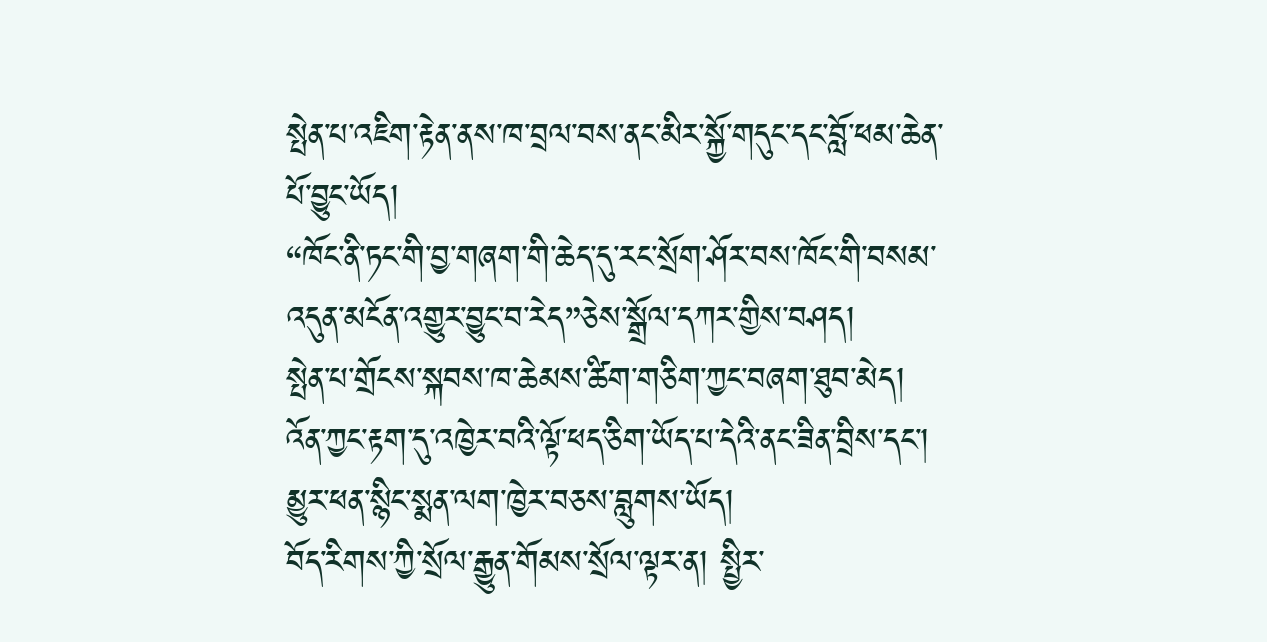སྤེན་པ་འཇིག་རྟེན་ནས་ཁ་བྲལ་བས་ནང་མིར་སྐྱོ་གདུང་དང་བློ་ཕམ་ཆེན་པོ་བྱུང་ཡོད།
“ཁོང་ནི་ཏང་གི་བྱ་གཞག་གི་ཆེད་དུ་རང་སྲོག་ཤོར་བས་ཁོང་གི་བསམ་འདུན་མངོན་འགྱུར་བྱུང་བ་རེད”ཅེས་སྒྲོལ་དཀར་གྱིས་བཤད།
སྤེན་པ་གྲོངས་སྐབས་ཁ་ཆེམས་ཚིག་གཅིག་ཀྱང་བཞག་ཐུབ་མེད། འོན་ཀྱང་རྟག་དུ་འཁྱེར་བའི་ལྟོ་ཕད་ཅིག་ཡོད་པ་དེའི་ནང་ཟིན་བྲིས་དང་། མྱུར་ཕན་སྙིང་སྨན་ལག་ཁྱེར་བཅས་བླུགས་ཡོད།
བོད་རིགས་ཀྱི་སྲོལ་རྒྱུན་གོམས་སྲོལ་ལྟར་ན། སྤྱིར་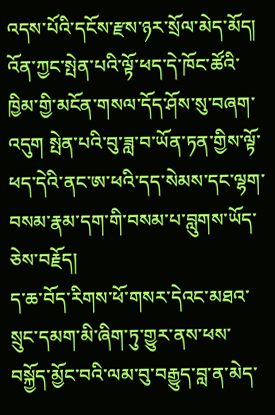འདས་པོའི་དངོས་རྫས་ཉར་སྲོལ་མེད་མོད། འོན་ཀྱང་སྤེན་པའི་ལྟོ་ཕད་དེ་ཁོང་ཚོའི་ཁྱིམ་གྱི་མངོན་གསལ་དོད་ཤོས་སུ་བཞག་འདུག སྤེན་པའི་བུ་ཟླ་བ་ཡོན་ཏན་གྱིས་ལྟོ་ཕད་དེའི་ནང་ཨ་ཕའི་དད་སེམས་དང་ལྷག་བསམ་རྣམ་དག་གི་བསམ་པ་བླུགས་ཡོད་ཅེས་བརྗོད།
ད་ཆ་བོད་རིགས་ཕོ་གསར་དེའང་མཐའ་སྲུང་དམག་མི་ཞིག་ཏུ་གྱུར་ནས་ཕས་བསྐྱོད་མྱོང་བའི་ལམ་བུ་བརྒྱུད་བླ་ན་མེད་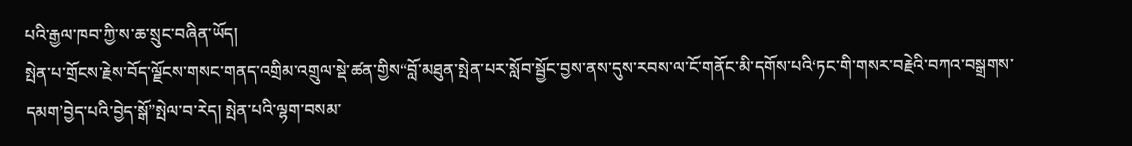པའི་རྒྱལ་ཁབ་ཀྱི་ས་ཆ་སྲུང་བཞིན་ཡོད།
སྤེན་པ་གྲོངས་རྗེས་བོད་ལྗོངས་གསང་གནད་འགྲིམ་འགྲུལ་སྡེ་ཚན་གྱིས“བློ་མཐུན་སྤེན་པར་སློབ་སྦྱོང་བྱས་ནས་དུས་རབས་ལ་ངོ་གནོང་མི་དགོས་པའི‘ཏང་གི་གསར་བརྗེའི་བཀའ་བསྒྲགས་དམག’བྱེད་པའི་བྱེད་སྒོ”སྤེལ་བ་རེད། སྤེན་པའི་ལྷག་བསམ་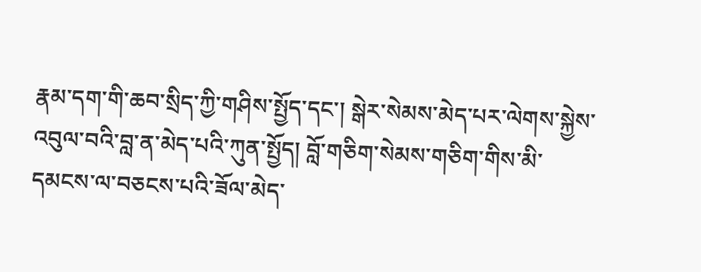རྣམ་དག་གི་ཆབ་སྲིད་ཀྱི་གཤིས་སྤྱོད་དང་། སྒེར་སེམས་མེད་པར་ལེགས་སྐྱེས་འབུལ་བའི་བླ་ན་མེད་པའི་ཀུན་སྤྱོད། བློ་གཅིག་སེམས་གཅིག་གིས་མི་དམངས་ལ་བཅངས་པའི་ཟོལ་མེད་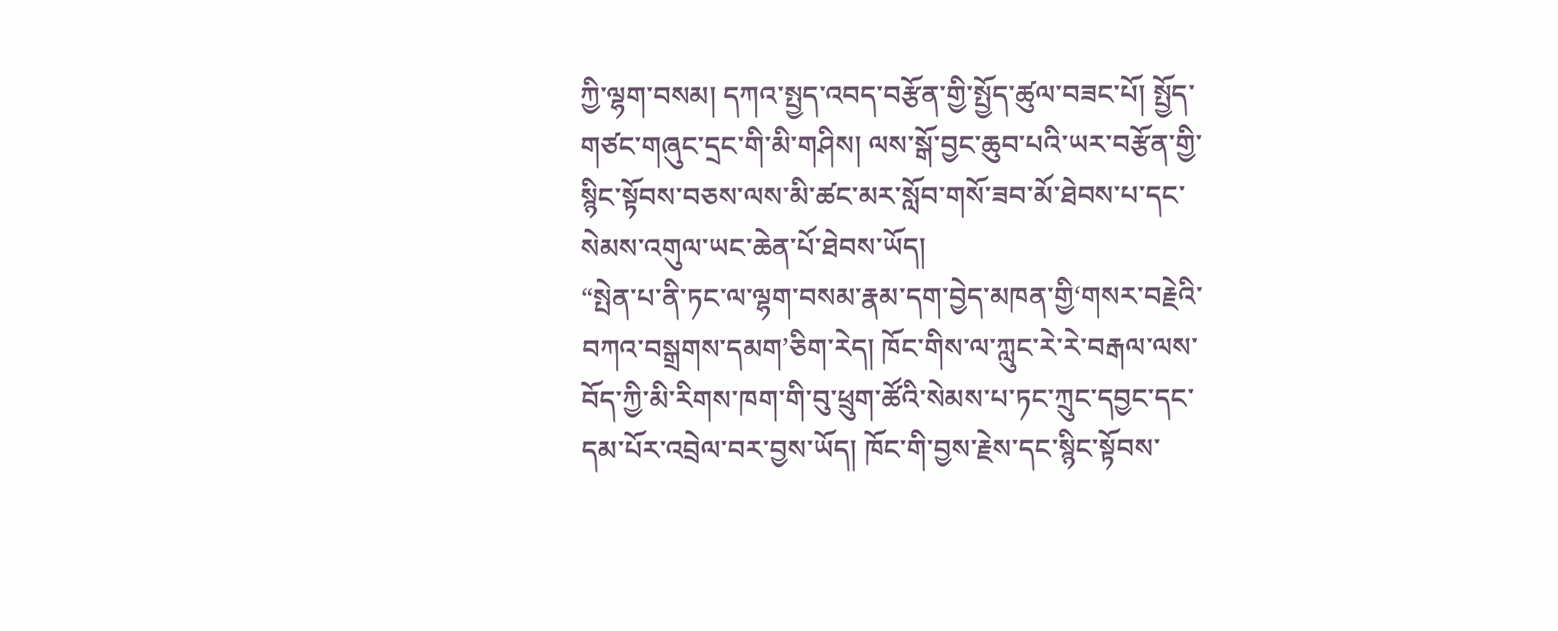ཀྱི་ལྷག་བསམ། དཀའ་སྤྱད་འབད་བརྩོན་གྱི་སྤྱོད་ཚུལ་བཟང་པོ། སྤྱོད་གཙང་གཞུང་དྲང་གི་མི་གཤིས། ལས་སྒོ་བྱང་ཆུབ་པའི་ཡར་བརྩོན་གྱི་སྙིང་སྟོབས་བཅས་ལས་མི་ཚང་མར་སློབ་གསོ་ཟབ་མོ་ཐེབས་པ་དང་སེམས་འགུལ་ཡང་ཆེན་པོ་ཐེབས་ཡོད།
“སྤེན་པ་ནི་ཏང་ལ་ལྷག་བསམ་རྣམ་དག་བྱེད་མཁན་གྱི‘གསར་བརྗེའི་བཀའ་བསྒྲགས་དམག’ཅིག་རེད། ཁོང་གིས་ལ་ཀླུང་རེ་རེ་བརྒལ་ལས་བོད་ཀྱི་མི་རིགས་ཁག་གི་བུ་ཕྲུག་ཚོའི་སེམས་པ་ཏང་ཀྲུང་དབྱང་དང་དམ་པོར་འབྲེལ་བར་བྱས་ཡོད། ཁོང་གི་བྱས་རྗེས་དང་སྙིང་སྟོབས་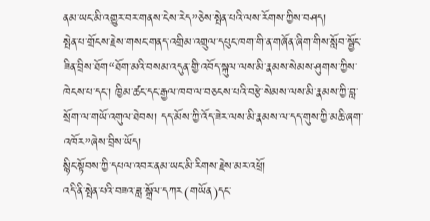ནམ་ཡང་མི་འགྱུར་བར་གནས་ངེས་རེད”ཅེས་སྤེན་པའི་ལས་རོགས་ཀྱིས་བཤད།
སྤེན་པ་གྲོངས་རྗེས་གསང་གནད་འགྲིམ་འགྲུལ་དཔུང་ཁག་གི་ན་གཞོན་ཞིག་གིས་སློབ་སྦྱོང་ཟིན་བྲིས་ཐོག“ཐོག་མའི་བསམ་འདུན་གྱི་འབོད་སྐུལ་ལས་མི་རྣམས་སེམས་ཤུགས་ཀྱིས་ཁེངས་པ་དང་། ཁྱིམ་ཚང་དང་རྒྱལ་ཁབ་ལ་བཅངས་པའི་བརྩེ་སེམས་ལས་མི་རྣམས་ཀྱི་བླ་སྲོག་ལ་གཡོ་འགུལ་ཐེབས། དད་མོས་ཀྱི་འོད་ཟེར་ལས་མི་རྣམས་ལ་དད་གུས་ཀྱི་མཆི་ཞག་འཁོར”ཞེས་བྲིས་ཡོད།
སྙིང་སྟོབས་ཀྱི་དཔལ་འབར་ནམ་ཡང་མི་རིགས་རྗེས་མར་འཕྲོ།
འདི་ནི་སྤེན་པའི་བཟའ་ཟླ་སྒྲོལ་དཀར(གཡོན)དང་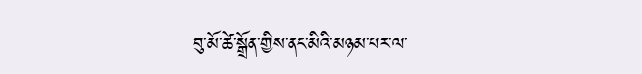བུ་མོ་ཚེ་སྒྲོན་གྱིས་ནང་མིའི་མཉམ་པར་ལ་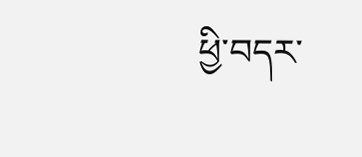ཕྱི་བདར་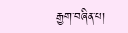རྒྱག་བཞིན་པ།